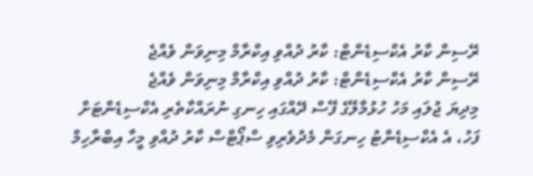ރޭސިން ކާރު އެކްސިޑެންޓް: ކާރު ދުއްވި އިކްރާމް މިނިވަން ވެއްޖެ
ރޭސިން ކާރު އެކްސިޑެންޓް: ކާރު ދުއްވި އިކްރާމް މިނިވަން ވެއްޖެ
މިދިޔަ ޖުލައި މަހު ހުޅުމާލޭގެ ފޭސް ދޭއްގައި ހިނގި ނުރައްކާތެރި އެކްސިޑެންޓަށް ފަހު، އެ އެކްސިޑެންޓު ހިނގަން މެދުވެރިވި ސްޕޯޓްސް ކާރު ދުއްވި މީހާ އިބްރާހިމް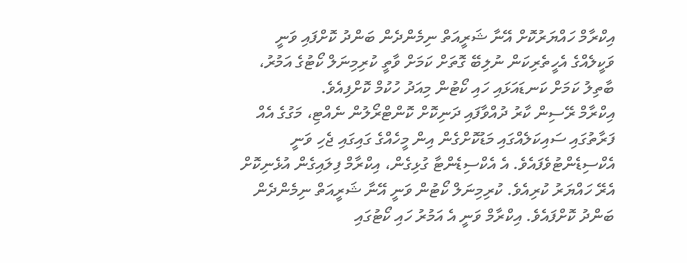އިކްރާމް ހައްޔަރުކޮށް އޭނާ ޝަރީއަތް ނިމެންދެން ބަންދު ކޮށްފައި ވަނީ ވަކީލެއްގެ އެހީތެރިކަން ނުލިބޭ ގޮތަށް ކަމަށް ވާތީ ކުރިމިނަލް ކޯޓުގެ އަމުރު، ބާތިލު ކަމަށް ކަނޑައަޅައި ހައި ކޯޓުން މިއަދު ހުކުމް ކޮށްފިއެވެ.
އިކްރާމް ރޭސިން ކާރު ދުއްވާފައި ދަނިކޮށް ކޮންޓްރޯލުން ނެއްޓި، މަގުގެ އެއް ފަރާތުގައި ސައިކަލެއްގައި މަޑުކޮށްގެން އިން މީހެއްގެ ގައިގައި ޖެހި ވަނީ އެކްސިޑެންޓުވެފައެވެ. އެ އެކްސިޑެންޓާ ގުޅިގެން، އިކްރާމް ފިލައިގެން އުޅެނިކޮށް އެރޭ ހައްޔަރު ކުރިއެވެ. ކުރިމިނަލް ކޯޓުން ވަނީ އޭނާ ޝަރީއަތް ނިމެންދެން ބަންދު ކޮށްފައެވެ. އިކްރާމް ވަނީ އެ އަމުރު ހައި ކޯޓުގައި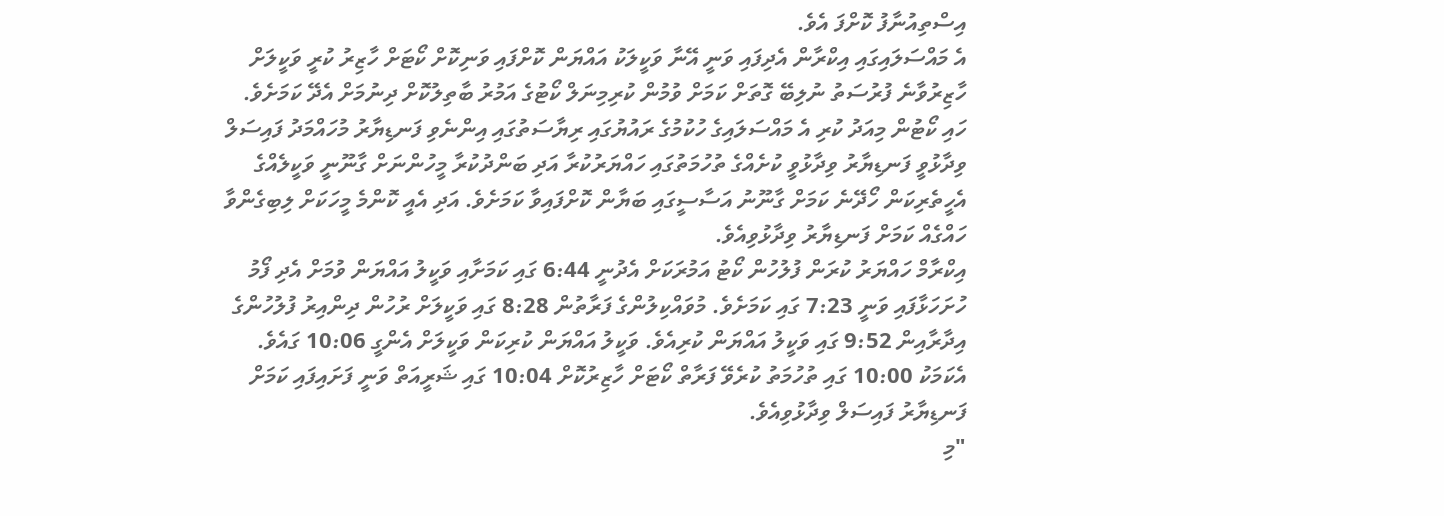އިސްތިއުނާފު ކޮށްފަ އެވެ.
އެ މައްސަލައިގައި އިކްރާން އެދިފައި ވަނީ އޭނާ ވަކީލަކު އައްޔަން ކޮށްފައި ވަނިކޮށް ކޯޓަށް ހާޒިރު ކުރީ ވަކީލަށް ހާޒިރުވާނެ ފުރުސަތު ނުލިބޭ ގޮތަށް ކަމަށް ވުމުން ކުރިމިނަލް ކޯޓުގެ އަމުރު ބާތިލުކޮށް ދިނުމަށް އެދޭ ކަމަށެވެ.
ހައި ކޯޓުން މިއަދު ކުރި އެ މައްސަލައިގެ ހުކުމުގެ ރައުޔުގައި ރިޔާސަތުގައި އިންނެވި ފަނޑިޔާރު މުހައްމަދު ފައިސަލް ވިދާޅުވީ ފަނޑިޔާރު ވިދާޅުވީ ކުށެއްގެ ތުހުމަތުގައި ހައްޔަރުކުރާ އަދި ބަންދުކުރާ މީހުންނަށް ގާނޫނީ ވަކީލެއްގެ އެހީތެރިކަން ހޯދޭނެ ކަމަށް ގާނޫނު އަސާސީގައި ބަޔާން ކޮށްފައިވާ ކަމަށެވެ. އަދި އެއީ ކޮންމެ މީހަކަށް ލިބިގެންވާ ހައްގެއް ކަމަށް ފަނޑިޔާރު ވިދާޅުވިއެވެ.
އިކްރާމް ހައްޔަރު ކުރަން ފުލުހުން ކޯޓު އަމުރަކަށް އެދުނީ 6:44 ގައި ކަމަށާއި ވަކީލު އައްޔަން ވުމަށް އެދި ފޯމު ހުށަހަޅާފައި ވަނީ 7:23 ގައި ކަމަށެވެ. މުވައްކިލުންގެ ފަރާތުން 8:28 ގައި ވަކީލަށް ރުހުން ދިންއިރު ފުލުހުންގެ އިދާރާއިން 9:52 ގައި ވަކީލު އައްޔަން ކުރިއެވެ. ވަކީލު އައްޔަން ކުރިކަން ވަކީލަށް އެންގީ 10:06 ގައެވެ. އެކަމަކު 10:00 ގައި ތުހުމަތު ކުރެވޭ ފަރާތް ކޯޓަށް ހާޒިރުކޮށް 10:04 ގައި ޝަރީއަތް ވަނީ ފަށައިފައި ކަމަށް ފަނޑިޔާރު ފައިސަލް ވިދާޅުވިއެވެ.
"މި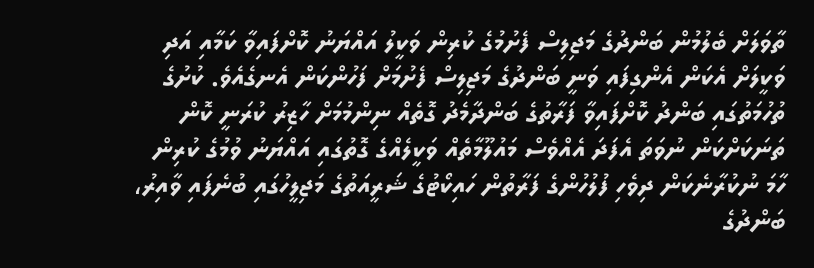ތާވަލަށް ބެލުމުން ބަންދުގެ މަޖިލިސް ފެށުމުގެ ކުރިން ވަކީލު އައްޔަނު ކޮށްފައިވާ ކަމާއި އަދި ވަކީލަށް އެކަން އެންގިފައި ވަނީ ބަންދުގެ މަޖިލިސް ފެށުމަށް ފަހުންކަން އެނގެއެވެ. ކުށުގެ ތުހުމަތުގައި ބަންދު ކޮށްފައިވާ ފަރާތުގެ ބަންދާމެދު ގޮތެއް ނިންމުމަށް ހާޒިރު ކުރަނީ ކޮން ތަނަކަށްކަން ނުވަތަ އެފަދަ އެއްވެސް މައުލޫމާތެއް ވަކީލެއްގެ ގޮތުގައި އައްޔަނު ވުމުގެ ކުރިން ހާމަ ނުކުރާނެކަން ދިވެހި ފުލުހުންގެ ފަރާތުން ހައިކޯޓުގެ ޝަރީއަތުގެ މަޖިލީހުގައި ބުނެފައި ވާއިރު، ބަންދުގެ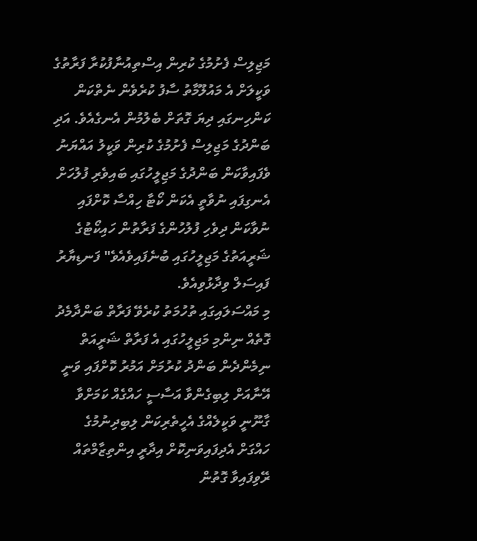މަޖިލިސް ފެށުމުގެ ކުރިން އިސްތިއުނާފުކުރާ ފަރާތުގެ ވަކީލަށް އެ މައުލޫމާތު ސާފު ކުރެވެން ނެތްކަން ކަންހިނގައި ދިޔަ ގޮތަށް ބެލުމުން އެނގެއެވެ. އަދި ބަންދުގެ މަޖިލިސް ފެށުމުގެ ކުރިން ވަކީލު އައްޔަނު ވެފައިވާކަން ބަންދުގެ މަޖިލީހުގައި ބައިވެރި ފުލުހަށް އެނގިފައި ނުވާތީ އެކަން ކޯޓާ ހިއްސާ ކޮށްފައި ނުވާކަން ދިވެހި ފުލުހުންގެ ފަރާތުން ހައިކޯޓުގެ ޝަރީއަތުގެ މަޖިލީހުގައި ބުނެފައިވެއެވެ" ފަނޑިޔާރު ފައިސަލް ވިދާޅުވިއެވެ.
މި މައްސަލައިގައި ތުހުމަތު ކުރެވޭ ފަރާތް ބަންދާމެދު ގޮތެއް ނިންމި މަޖިލީހުގައި އެ ފަރާތް ޝަރީއަތް ނިމެންދެން ބަންދު ކުރުމަށް އަމުރު ކޮށްފައި ވަނީ އޭނާއަށް ލިބިގެންވާ އަސާސީ ހައްގެއް ކަމަށްވާ ގާނޫނީ ވަކީލެއްގެ އެހީތެރިކަން ލިބިދިނުމުގެ ހައްގަށް އެދިފައިވަނިކޮށް އިދާރީ އިންތިޒާމްތައް ރޭވިފައިވާ ގޮތުން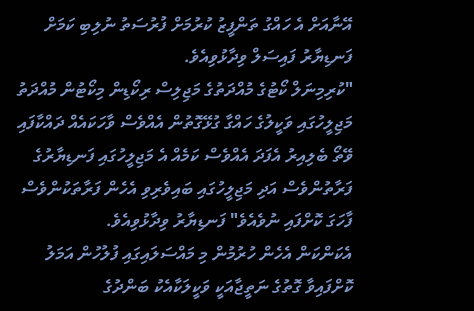އޭނާއަށް އެ ހައްގު ތަންފީޒު ކުރުމަށް ފުރުސަތު ނުލިބި ކަމަށް ފަނޑިޔާރު ފައިސަލް ވިދާޅުވިއެވެ.
"ކުރިމިނަލް ކޯޓުގެ މުއްދަތުގެ މަޖިލިސް ރިކޯޑިން މިކޯޓުން މުއްދަތު މަޖިލީހުގައި ވަކީލުގެ ހައްގާ ގުޅޭގޮތުން އެއްވެސް ވާހަކައެއް ދައްކާފައި ވޭތޯ ބެލިއިރު އެފަދަ އެއްވެސް ކަމެއް އެ މަޖިލީހުގައި ފަނޑިޔާރުގެ ފަރާތުންވެސް އަދި މަޖިލީހުގައި ބައިވެރިވި އެހެން ފަރާތަކުންވެސް ފާހަގަ ކޮށްފައި ނުވެއެވެ" ފަނޑިޔާރު ވިދާޅުވިއެވެ.
އެކަންކަން އެހެން ހުރުމުން މި މައްސަލައިގައި ފުލުހުން އަމަލު ކޮށްފައިވާ ގޮތުގެ ނަތީޖާއަކީ ވަކީލަކާއެކު ބަންދުގެ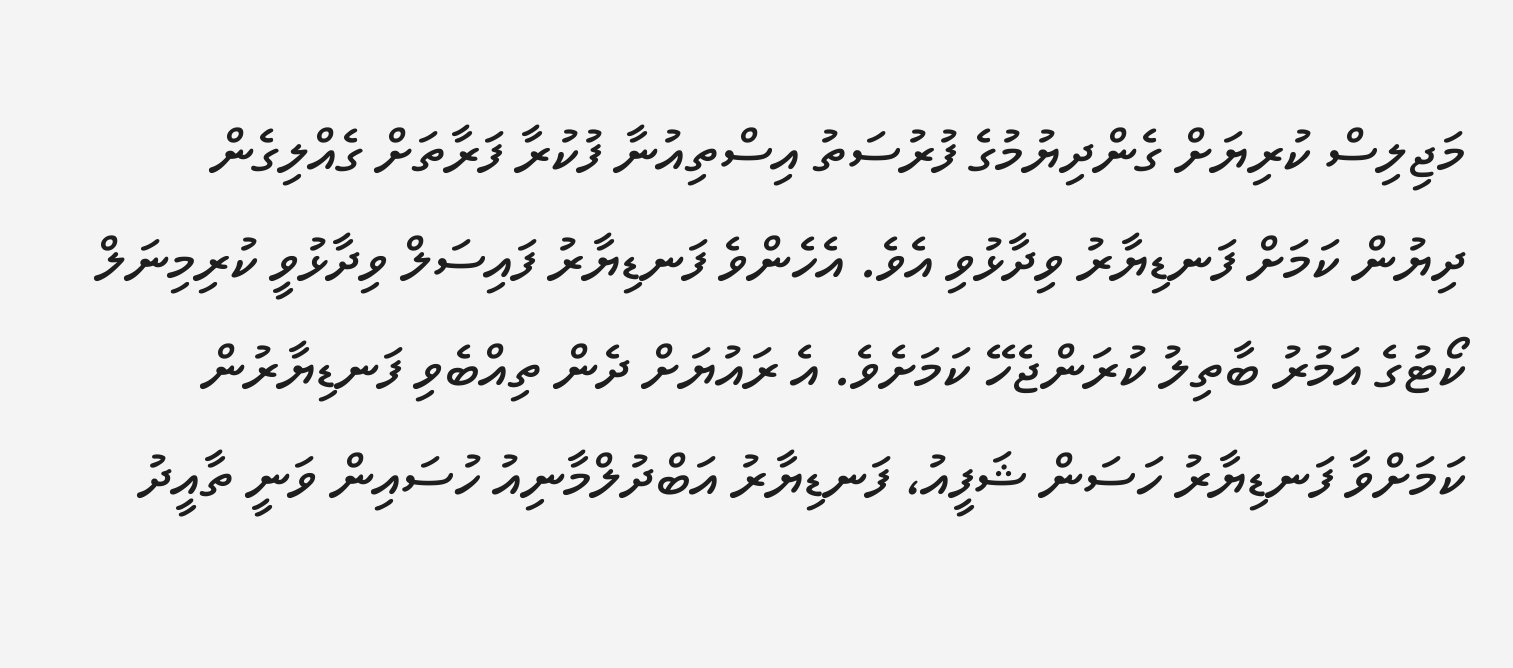މަޖިލިސް ކުރިޔަށް ގެންދިޔުމުގެ ފުރުސަތު އިސްތިއުނާ ފުކުރާ ފަރާތަށް ގެއްލިގެން ދިޔުން ކަމަށް ފަނޑިޔާރު ވިދާޅުވި އެވެ. އެހެންވެ ފަނޑިޔާރު ފައިސަލް ވިދާޅުވީ ކުރިމިނަލް ކޯޓުގެ އަމުރު ބާތިލު ކުރަންޖެހޭ ކަމަށެވެ. އެ ރައުޔަށް ދެން ތިއްބެވި ފަނޑިޔާރުން ކަމަށްވާ ފަނޑިޔާރު ހަސަން ޝަފީއު، ފަނޑިޔާރު އަބްދުލްމާނިއު ހުސައިން ވަނީ ތާއީދު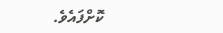ކޮށްފައެވެ.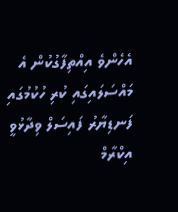އެހެންވެ އިއްތިފާގުކުން އެ މައްސަލައިގައި ކުރި ހުކުމުގައި ފަނޑިޔާރު ފައިސަލް ވިދާޅުވީ އިކްރާމް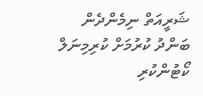ޝަރީއަތް ނިމެންދެން ބަންދު ކުރުމަށް ކުރިމިނަލް ކޯޓުންކުރި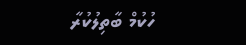ހުކުމް ބާތިލުކުރާ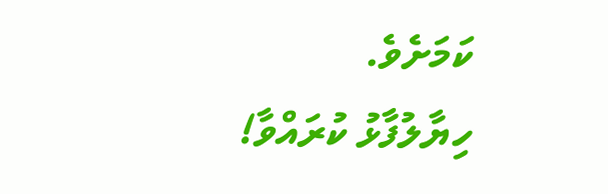ކަމަށެވެ.
ހިޔާލުފާޅު ކުރައްވާ!